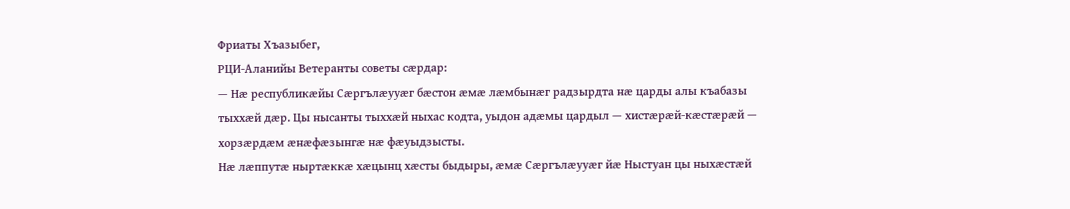Фриаты Хъазыбег,
РЦИ-Аланийы Ветеранты советы сæрдар:
— Нæ республикæйы Сæргълæууæг бæстон æмæ лæмбынæг радзырдта нæ царды алы къабазы тыххæй дæр. Цы нысанты тыххæй ныхас кодта, уыдон адæмы цардыл — хистæрæй-кæстæрæй — хорзæрдæм æнæфæзынгæ нæ фæуыдзысты.
Нæ лæппутæ ныртæккæ хæцынц хæсты быдыры, æмæ Сæргълæууæг йæ Ныстуан цы ныхæстæй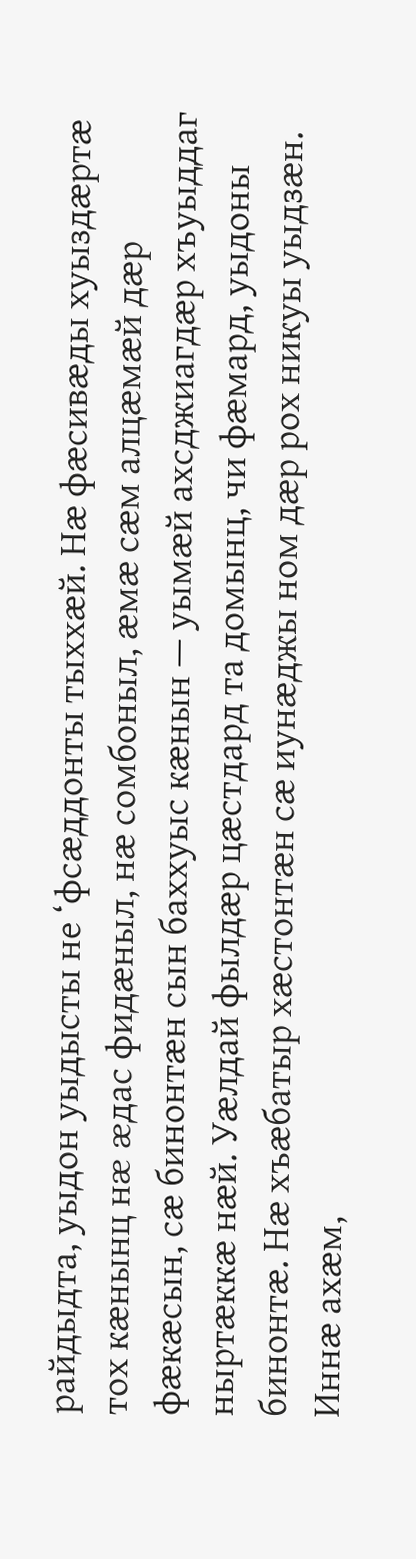райдыдта, уыдон уыдысты не ‘фсæддонты тыххæй. Нæ фæсивæды хуыздæртæ тох кæнынц нæ æдас фидæныл, нæ сомбоныл, æмæ сæм алцæмæй дæр фæкæсын, сæ бинонтæн сын баххуыс кæнын — уымæй ахсджиагдæр хъуыддаг ныртæккæ нæй. Уæлдай фылдæр цæстдард та домынц, чи фæмард, уыдоны бинонтæ. Нæ хъæбатыр хæстонтæн сæ иунæджы ном дæр рох никуы уыдзæн.
Иннæ ахæм,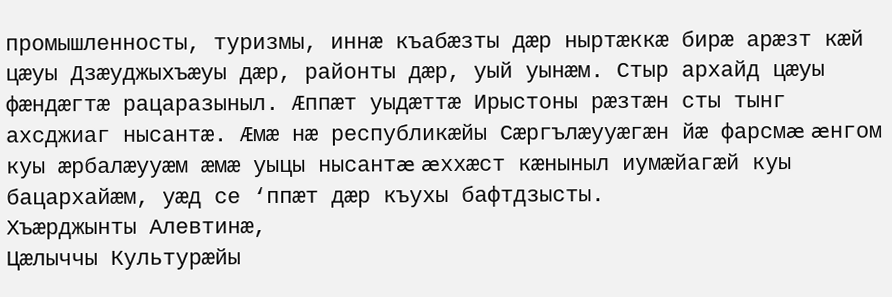промышленносты, туризмы, иннæ къабæзты дæр ныртæккæ бирæ арæзт кæй цæуы Дзæуджыхъæуы дæр, районты дæр, уый уынæм. Стыр архайд цæуы фæндæгтæ рацаразыныл. Æппæт уыдæттæ Ирыстоны рæзтæн сты тынг ахсджиаг нысантæ. Æмæ нæ республикæйы Сæргълæууæгæн йæ фарсмæ æнгом куы æрбалæууæм æмæ уыцы нысантæ æххæст кæныныл иумæйагæй куы бацархайæм, уæд се ‘ппæт дæр къухы бафтдзысты.
Хъæрджынты Алевтинæ,
Цæлыччы Культурæйы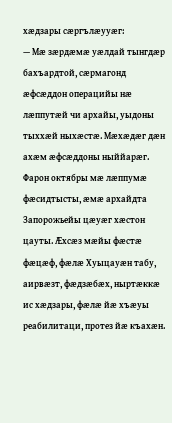хæдзары сæргълæууæг:
— Мæ зæрдæмæ уæлдай тынгдæр бахъардтой, сæрмагонд æфсæддон операцийы нæ лæппутæй чи архайы, уыдоны тыххæй ныхæстæ. Мæхæдæг дæн ахæм æфсæддоны ныййарæг. Фарон октябры мæ лæппумæ фæсидтысты, æмæ архайдта Запорожьейы цæуæг хæстон цауты. Æхсæз мæйы фæстæ фæцæф, фæлæ Хуыцауæн табу, аирвæзт, фæдзæбæх, ныртæккæ ис хæдзары, фæлæ йæ хъæуы реабилитаци, протез йæ къахæн.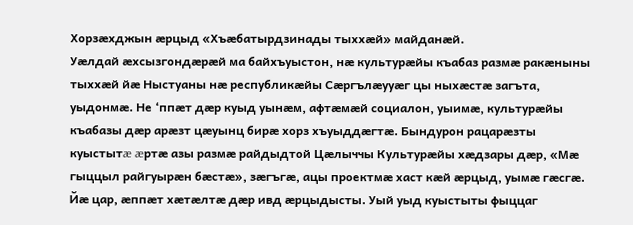Хорзæхджын æрцыд «Хъæбатырдзинады тыххæй» майданæй.
Уæлдай æхсызгондæрæй ма байхъуыстон, нæ культурæйы къабаз размæ ракæныны тыххæй йæ Ныстуаны нæ республикæйы Сæргълæууæг цы ныхæстæ загъта, уыдонмæ. Не ‘ппæт дæр куыд уынæм, афтæмæй социалон, уыимæ, культурæйы къабазы дæр арæзт цæуынц бирæ хорз хъуыддæгтæ. Бындурон рацарæзты куыстытæ æртæ азы размæ райдыдтой Цæлыччы Культурæйы хæдзары дæр, «Мæ гыццыл райгуырæн бæстæ», зæгъгæ, ацы проектмæ хаст кæй æрцыд, уымæ гæсгæ. Йæ цар, æппæт хæтæлтæ дæр ивд æрцыдысты. Уый уыд куыстыты фыццаг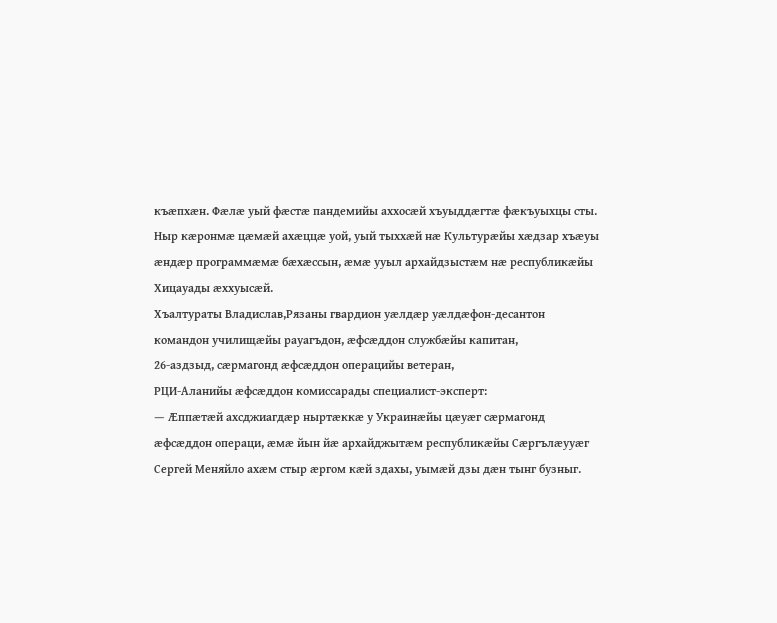къæпхæн. Фæлæ уый фæстæ пандемийы аххосæй хъуыддæгтæ фæкъуыхцы сты. Ныр кæронмæ цæмæй ахæццæ уой, уый тыххæй нæ Культурæйы хæдзар хъæуы æндæр программæмæ бæхæссын, æмæ ууыл архайдзыстæм нæ республикæйы Хицауады æххуысæй.
Хъалтураты Владислав,Рязаны гвардион уæлдæр уæлдæфон-десантон
командон училищæйы рауагъдон, æфсæддон службæйы капитан,
26-аздзыд, сæрмагонд æфсæддон операцийы ветеран,
РЦИ-Аланийы æфсæддон комиссарады специалист-эксперт:
— Æппæтæй ахсджиагдæр ныртæккæ у Украинæйы цæуæг сæрмагонд æфсæддон операци, æмæ йын йæ архайджытæм республикæйы Сæргълæууæг Сергей Меняйло ахæм стыр æргом кæй здахы, уымæй дзы дæн тынг бузныг.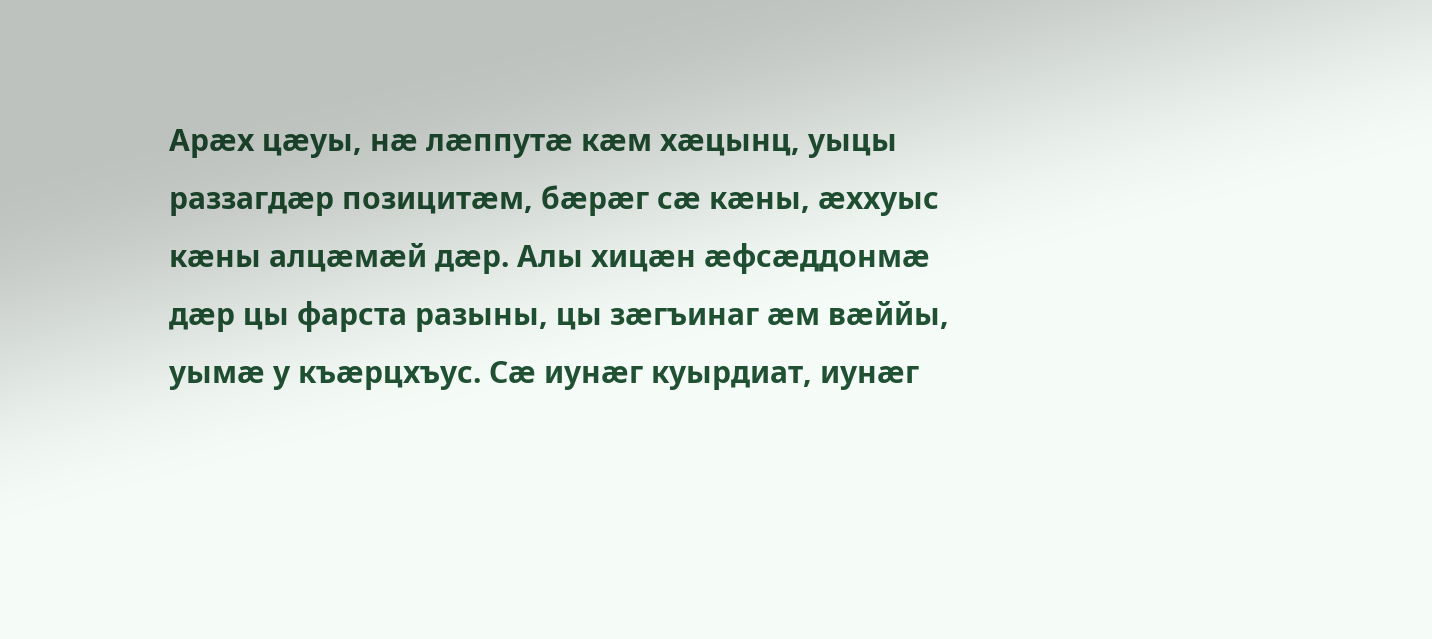Арæх цæуы, нæ лæппутæ кæм хæцынц, уыцы раззагдæр позицитæм, бæрæг сæ кæны, æххуыс кæны алцæмæй дæр. Алы хицæн æфсæддонмæ дæр цы фарста разыны, цы зæгъинаг æм вæййы, уымæ у къæрцхъус. Сæ иунæг куырдиат, иунæг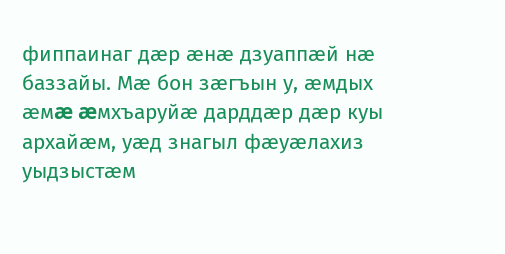фиппаинаг дæр æнæ дзуаппæй нæ баззайы. Мæ бон зæгъын у, æмдых æмæ æмхъаруйæ дарддæр дæр куы архайæм, уæд знагыл фæуæлахиз уыдзыстæм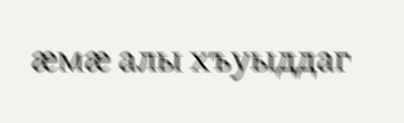æмæ алы хъуыддаг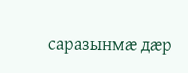саразынмæ дæр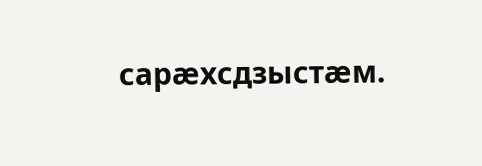сарæхсдзыстæм.